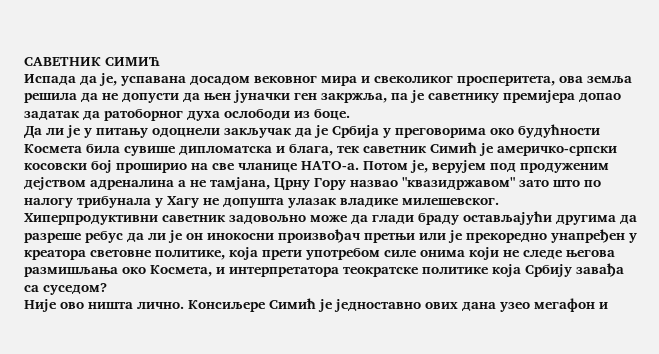САВЕТНИК СИМИЋ
Испада да је, успавана досадом вековног мира и свеколиког просперитета, ова земља решила да не допусти да њен јуначки ген закржља, па је саветнику премијера допао задатак да ратоборног духа ослободи из боце.
Да ли је у питању одоцнели закључак да је Србија у преговорима око будућности Космета била сувише дипломатска и блага, тек саветник Симић је америчко-српски косовски бој проширио на све чланице НАТО-а. Потом је, верујем под продуженим дејством адреналина а не тамјана, Црну Гору назвао "квазидржавом" зато што по налогу трибунала у Хагу не допушта улазак владике милешевског.
Хиперпродуктивни саветник задовољно може да глади браду остављајући другима да разреше ребус да ли је он инокосни произвођач претњи или је прекоредно унапређен у креатора световне политике, која прети употребом силе онима који не следе његова размишљања око Космета, и интерпретатора теократске политике која Србију завађа са суседом?
Није ово ништа лично. Консиљере Симић је једноставно ових дана узео мегафон и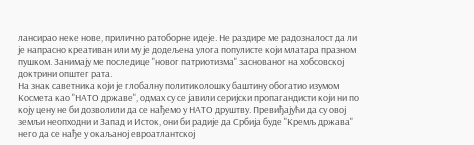лансирао неке нове, прилично ратоборне идеје. Не раздире ме радозналост да ли је напрасно креативан или му је додељена улога популисте који млатара празном пушком. Занимају ме последице "новог патриотизма" заснованог на хобсовској доктрини општег рата.
На знак саветника који је глобалну политиколошку баштину обогатио изумом Космета као "НАТО државе", одмах су се јавили серијски пропагандисти који ни по коју цену не би дозволили да се нађемо у НАТО друштву. Превиђајући да су овој земљи неопходни и Запад и Исток, они би радије да Србија буде "Кремљ држава" него да се нађе у окаљаној евроатлантској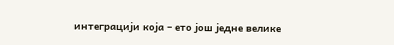интеграцији која – ето још једне велике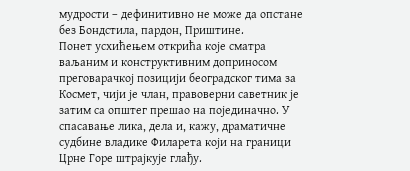мудрости – дефинитивно не може да опстане без Бондстила, пардон, Приштине.
Понет усхићењем открића које сматра ваљаним и конструктивним доприносом преговарачкој позицији београдског тима за Космет, чији је члан, правоверни саветник је затим са општег прешао на појединачно. У спасавање лика, дела и, кажу, драматичне судбине владике Филарета који на граници Црне Горе штрајкује глађу.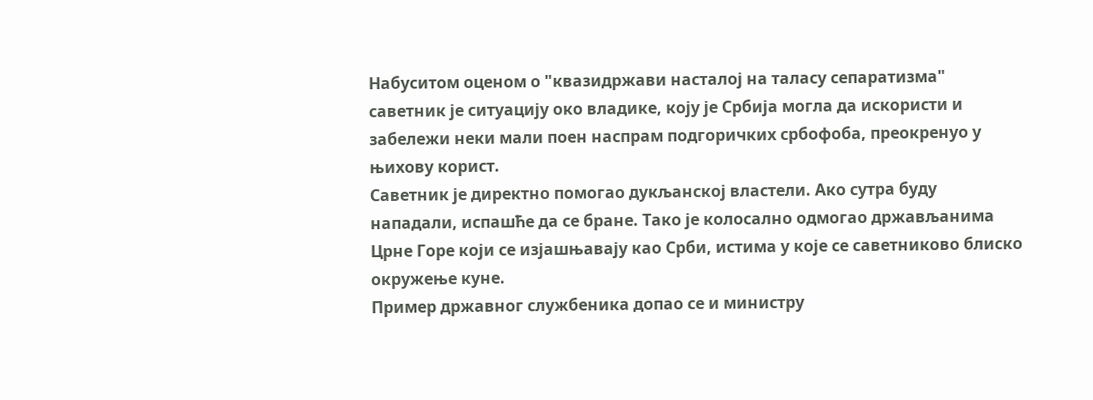Набуситом оценом о "квазидржави насталој на таласу сепаратизма" саветник је ситуацију око владике, коју је Србија могла да искористи и забележи неки мали поен наспрам подгоричких србофоба, преокренуо у њихову корист.
Саветник је директно помогао дукљанској властели. Ако сутра буду нападали, испашће да се бране. Тако је колосално одмогао држављанима Црне Горе који се изјашњавају као Срби, истима у које се саветниково блиско окружење куне.
Пример државног службеника допао се и министру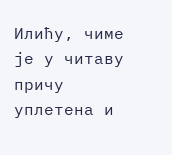Илићу, чиме је у читаву причу уплетена и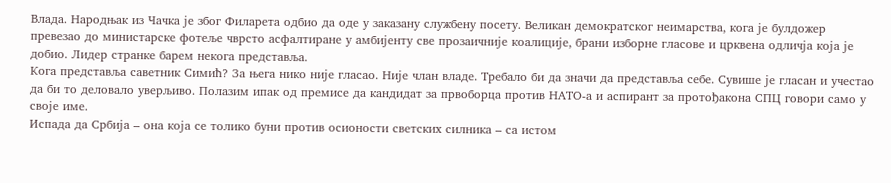Влада. Народњак из Чачка је због Филарета одбио да оде у заказану службену посету. Великан демократског неимарства, кога је булдожер превезао до министарске фотеље чврсто асфалтиране у амбијенту све прозаичније коалиције, брани изборне гласове и црквена одличја која је добио. Лидер странке барем некога представља.
Кога представља саветник Симић? За њега нико није гласао. Није члан владе. Требало би да значи да представља себе. Сувише је гласан и учестао да би то деловало уверљиво. Полазим ипак од премисе да кандидат за првоборца против НАТО-а и аспирант за протођакона СПЦ говори само у своје име.
Испада да Србија – она која се толико буни против осионости светских силника – са истом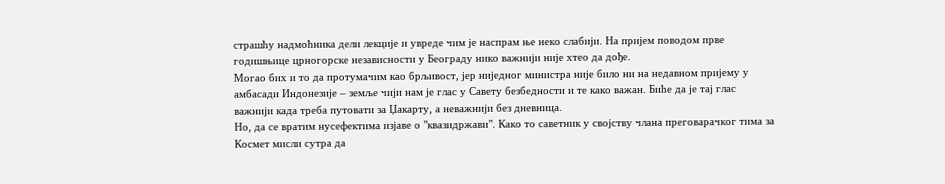страшћу надмоћника дели лекције и увреде чим је наспрам ње неко слабији. На пријем поводом прве годишњице црногорске независности у Београду нико важнији није хтео да дође.
Могао бих и то да протумачим као брљивост, јер ниједног министра није било ни на недавном пријему у амбасади Индонезије – земље чији нам је глас у Савету безбедности и те како важан. Биће да је тај глас важнији када треба путовати за Џакарту, а неважнији без дневница.
Но, да се вратим нусефектима изјаве о "квазидржави". Како то саветник у својству члана преговарачког тима за Космет мисли сутра да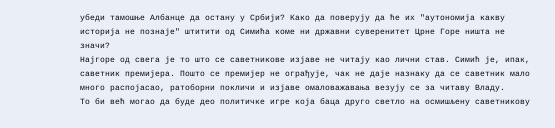убеди тамошње Албанце да остану у Србији? Како да поверују да ће их "аутономија какву историја не познаје" штитити од Симића коме ни државни суверенитет Црне Горе ништа не значи?
Најгоре од свега је то што се саветникове изјаве не читају као лични став. Симић је, ипак, саветник премијера. Пошто се премијер не ограђује, чак не даје назнаку да се саветник мало много распојасао, ратоборни покличи и изјаве омаловажавања везују се за читаву Владу.
То би већ могао да буде део политичке игре која баца друго светло на осмишљену саветникову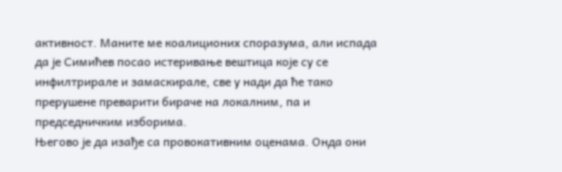активност. Маните ме коалиционих споразума, али испада да је Симићев посао истеривање вештица које су се инфилтрирале и замаскирале, све у нади да ће тако прерушене преварити бираче на локалним, па и председничким изборима.
Његово је да изађе са провокативним оценама. Онда они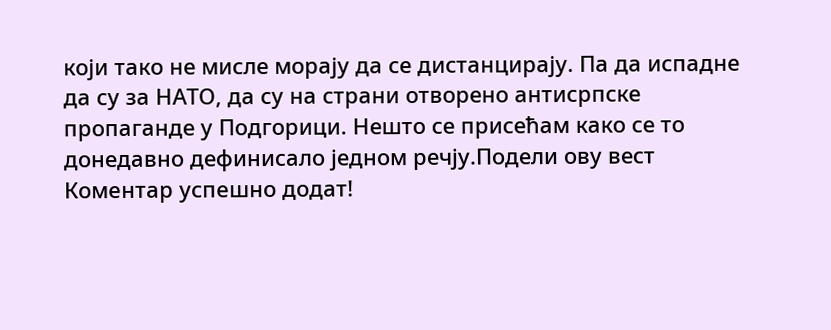који тако не мисле морају да се дистанцирају. Па да испадне да су за НАТО, да су на страни отворено антисрпске пропаганде у Подгорици. Нешто се присећам како се то донедавно дефинисало једном речју.Подели ову вест
Комeнтар успeшно додат!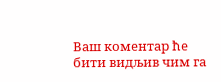Ваш комeнтар ћe бити видљив чим га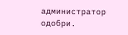администратор одобри.